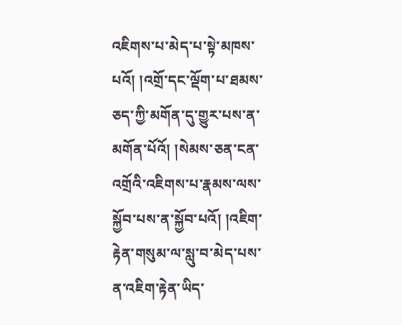འཇིགས་པ་མེད་པ་སྟེ་མཁས་པའོ། །འགྲོ་དང་ལྡོག་པ་ཐམས་ཅད་ཀྱི་མགོན་དུ་གྱུར་པས་ན་མགོན་པོའོ། །སེམས་ཅན་ངན་འགྲོའི་འཇིགས་པ་རྣམས་ལས་སྐྱོབ་པས་ན་སྐྱོབ་པའོ། །འཇིག་རྟེན་གསུམ་ལ་སླུ་བ་མེད་པས་ན་འཇིག་རྟེན་ཡིད་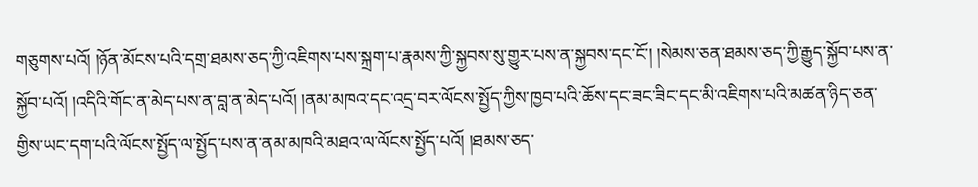གཅུགས་པའོ། །ཉོན་མོངས་པའི་དགྲ་ཐམས་ཅད་ཀྱི་འཇིགས་པས་སྐྲག་པ་རྣམས་ཀྱི་སྐྱབས་སུ་གྱུར་པས་ན་སྐྱབས་དང་ངོ་། །སེམས་ཅན་ཐམས་ཅད་ཀྱི་རྒྱུད་སྐྱོབ་པས་ན་སྐྱོབ་པའོ། །འདིའི་གོང་ན་མེད་པས་ན་བླ་ན་མེད་པའོ། །ནམ་མཁའ་དང་འདྲ་བར་ལོངས་སྤྱོད་ཀྱིས་ཁྱབ་པའི་ཆོས་དང་ཟང་ཟིང་དང་མི་འཇིགས་པའི་མཚན་ཉིད་ཅན་གྱིས་ཡང་དག་པའི་ལོངས་སྤྱོད་ལ་སྤྱོད་པས་ན་ནམ་མཁའི་མཐའ་ལ་ལོངས་སྤྱོད་པའོ། །ཐམས་ཅད་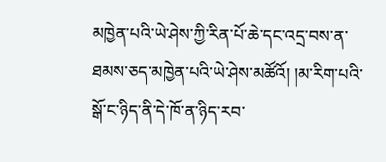མཁྱེན་པའི་ཡེ་ཤེས་ཀྱི་རིན་པོ་ཆེ་དང་འདྲ་བས་ན་ཐམས་ཅད་མཁྱེན་པའི་ཡེ་ཤེས་མཚོའོ། །མ་རིག་པའི་སྒོ་ང་ཉིད་ནི་དེ་ཁོ་ན་ཉིད་རབ་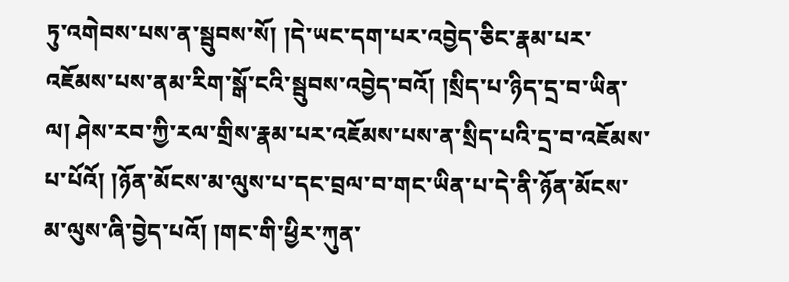ཏུ་འགེབས་པས་ན་སྦུབས་སོ། །དེ་ཡང་དག་པར་འབྱེད་ཅིང་རྣམ་པར་འཇོམས་པས་ནམ་རིག་སྒོ་ངའི་སྦུབས་འབྱེད་བའོ། །སྲིད་པ་ཉིད་དྲ་བ་ཡིན་ལ། ཤེས་རབ་ཀྱི་རལ་གྲིས་རྣམ་པར་འཇོམས་པས་ན་སྲིད་པའི་དྲ་བ་འཇོམས་པ་པོའོ། །ཉོན་མོངས་མ་ལུས་པ་དང་བྲལ་བ་གང་ཡིན་པ་དེ་ནི་ཉོན་མོངས་མ་ལུས་ཞི་བྱེད་པའོ། །གང་གི་ཕྱིར་ཀུན་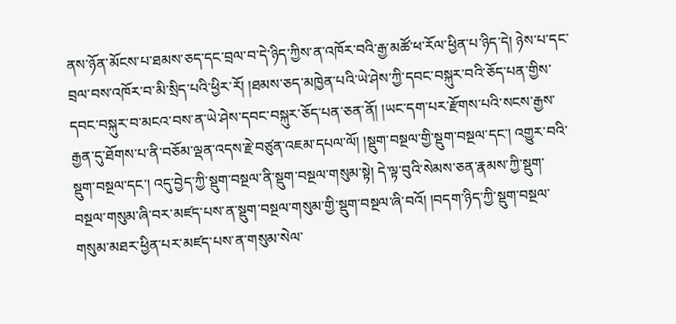ནས་ཉོན་མོངས་པ་ཐམས་ཅད་དང་བྲལ་བ་དེ་ཉིད་ཀྱིས་ན་འཁོར་བའི་རྒྱ་མཚོ་ཕ་རོལ་ཕྱིན་པ་ཉིད་དེ། ཉེས་པ་དང་བྲལ་བས་འཁོར་བ་མི་སྲིད་པའི་ཕྱིར་རོ། །ཐམས་ཅད་མཁྱེན་པའི་ཡེ་ཤེས་ཀྱི་དབང་བསྐུར་བའི་ཅོད་པན་གྱིས་དབང་བསྐུར་བ་མངའ་བས་ན་ཡེ་ཤེས་དབང་བསྐུར་ཅོད་པན་ཅན་ནོ། །ཡང་དག་པར་རྫོགས་པའི་སངས་རྒྱས་རྒྱན་དུ་ཐོགས་པ་ནི་བཅོམ་ལྡན་འདས་རྗེ་བཙུན་འཇམ་དཔལ་ལོ། །སྡུག་བསྔལ་གྱི་སྡུག་བསྔལ་དང་། འགྱུར་བའི་སྡུག་བསྔལ་དང་། འདུ་བྱེད་ཀྱི་སྡུག་བསྔལ་ནི་སྡུག་བསྔལ་གསུམ་སྟེ། དེ་ལྟ་བུའི་སེམས་ཅན་རྣམས་ཀྱི་སྡུག་བསྔལ་གསུམ་ཞི་བར་མཛད་པས་ན་སྡུག་བསྔལ་གསུམ་གྱི་སྡུག་བསྔལ་ཞི་བའོ། །བདག་ཉིད་ཀྱི་སྡུག་བསྔལ་གསུམ་མཐར་ཕྱིན་པར་མཛད་པས་ན་གསུམ་སེལ་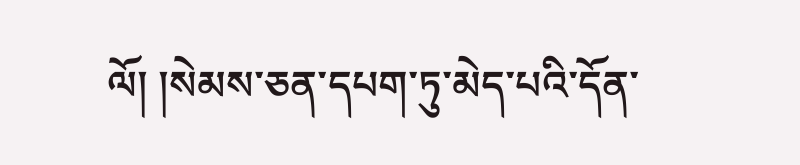ལོ། །སེམས་ཅན་དཔག་ཏུ་མེད་པའི་དོན་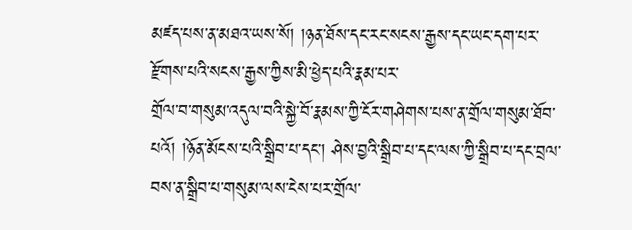མཛད་པས་ན་མཐའ་ཡས་སོ། །ཉན་ཐོས་དང་རང་སངས་རྒྱས་དང་ཡང་དག་པར་རྫོགས་པའི་སངས་རྒྱས་ཀྱིས་མི་ཕྱེད་པའི་རྣམ་པར་
གྲོལ་བ་གསུམ་འདུལ་བའི་སྐྱེ་བོ་རྣམས་ཀྱི་ངོར་གཤེགས་པས་ན་གྲོལ་གསུམ་ཐོབ་པའོ། །ཉོན་མོངས་པའི་སྒྲིབ་པ་དང་། ཤེས་བྱའི་སྒྲིབ་པ་དང་ལས་ཀྱི་སྒྲིབ་པ་དང་བྲལ་བས་ན་སྒྲིབ་པ་གསུམ་ལས་ངེས་པར་གྲོལ་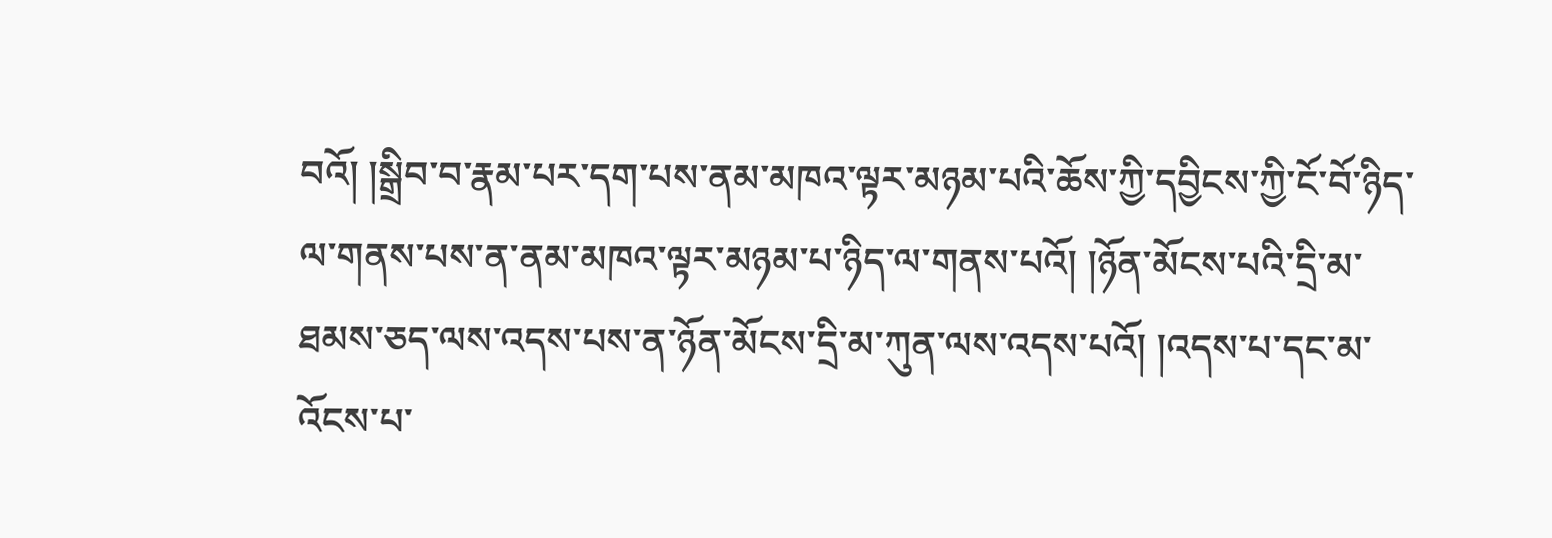བའོ། །སྒྲིབ་བ་རྣམ་པར་དག་པས་ནམ་མཁའ་ལྟར་མཉམ་པའི་ཆོས་ཀྱི་དབྱིངས་ཀྱི་ངོ་བོ་ཉིད་ལ་གནས་པས་ན་ནམ་མཁའ་ལྟར་མཉམ་པ་ཉིད་ལ་གནས་པའོ། །ཉོན་མོངས་པའི་དྲི་མ་ཐམས་ཅད་ལས་འདས་པས་ན་ཉོན་མོངས་དྲི་མ་ཀུན་ལས་འདས་པའོ། །འདས་པ་དང་མ་འོངས་པ་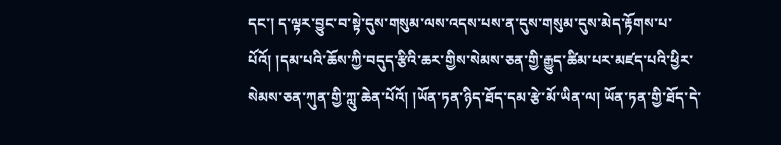དང་། ད་ལྟར་བྱུང་བ་སྟེ་དུས་གསུམ་ལས་འདས་པས་ན་དུས་གསུམ་དུས་མེད་རྟོགས་པ་པོའོ། །དམ་པའི་ཆོས་ཀྱི་བདུད་རྩིའི་ཆར་གྱིས་སེམས་ཅན་གྱི་རྒྱུད་ཚིམ་པར་མཛད་པའི་ཕྱིར་སེམས་ཅན་ཀུན་གྱི་ཀླུ་ཆེན་པོའོ། །ཡོན་ཏན་ཉིད་ཐོད་དམ་རྩེ་མོ་ཡིན་ལ། ཡོན་ཏན་གྱི་ཐོད་དེ་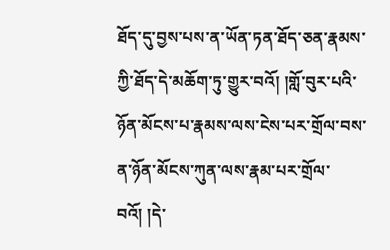ཐོད་དུ་བྱས་པས་ན་ཡོན་ཏན་ཐོད་ཅན་རྣམས་ཀྱི་ཐོད་དེ་མཆོག་ཏུ་གྱུར་བའོ། །གློ་བུར་པའི་ཉོན་མོངས་པ་རྣམས་ལས་ངེས་པར་གྲོལ་བས་ན་ཉོན་མོངས་ཀུན་ལས་རྣམ་པར་གྲོལ་བའོ། །དེ་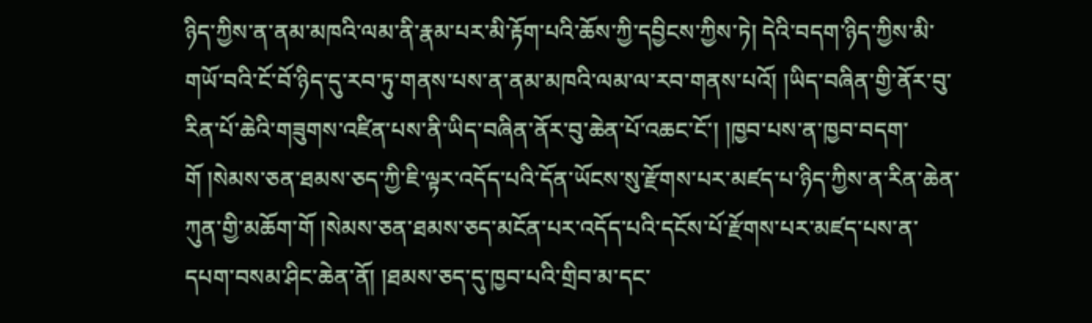ཉིད་ཀྱིས་ན་ནམ་མཁའི་ལམ་ནི་རྣམ་པར་མི་རྟོག་པའི་ཆོས་ཀྱི་དབྱིངས་ཀྱིས་ཏེ། དེའི་བདག་ཉིད་ཀྱིས་མི་གཡོ་བའི་ངོ་བོ་ཉིད་དུ་རབ་ཏུ་གནས་པས་ན་ནམ་མཁའི་ལམ་ལ་རབ་གནས་པའོ། །ཡིད་བཞིན་གྱི་ནོར་བུ་རིན་པོ་ཆེའི་གཟུགས་འཛིན་པས་ནི་ཡིད་བཞིན་ནོར་བུ་ཆེན་པོ་འཆང་ངོ་། །ཁྱབ་པས་ན་ཁྱབ་བདག་གོ །སེམས་ཅན་ཐམས་ཅད་ཀྱི་ཇི་ལྟར་འདོད་པའི་དོན་ཡོངས་སུ་རྫོགས་པར་མཛད་པ་ཉིད་ཀྱིས་ན་རིན་ཆེན་ཀུན་གྱི་མཆོག་གོ །སེམས་ཅན་ཐམས་ཅད་མངོན་པར་འདོད་པའི་དངོས་པོ་རྫོགས་པར་མཛད་པས་ན་དཔག་བསམ་ཤིང་ཆེན་ནོ། །ཐམས་ཅད་དུ་ཁྱབ་པའི་གྲིབ་མ་དང་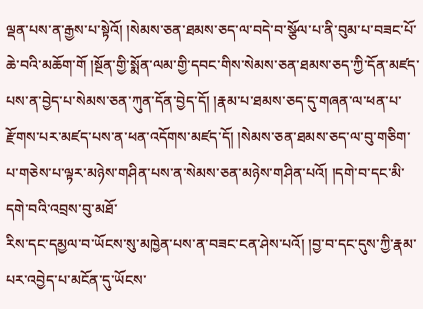ལྡན་པས་ན་རྒྱས་པ་སྟེའོ། །སེམས་ཅན་ཐམས་ཅད་ལ་བདེ་བ་སྩོལ་པ་ནི་བུམ་པ་བཟང་པོ་ཆེ་བའི་མཆོག་གོ །སྔོན་གྱི་སྨོན་ལམ་གྱི་དབང་གིས་སེམས་ཅན་ཐམས་ཅད་ཀྱི་དོན་མཛད་པས་ན་བྱེད་པ་སེམས་ཅན་ཀུན་དོན་བྱེད་དོ། །རྣམ་པ་ཐམས་ཅད་དུ་གཞན་ལ་ཕན་པ་རྫོགས་པར་མཛད་པས་ན་ཕན་འདོགས་མཛད་དོ། །སེམས་ཅན་ཐམས་ཅད་ལ་བུ་གཅིག་པ་གཅེས་པ་ལྟར་མཉེས་གཤིན་པས་ན་སེམས་ཅན་མཉེས་གཤིན་པའོ། །དགེ་བ་དང་མི་དགེ་བའི་འབྲས་བུ་མཐོ་
རིས་དང་དམྱལ་བ་ཡོངས་སུ་མཁྱེན་པས་ན་བཟང་ངན་ཤེས་པའོ། །བྱ་བ་དང་དུས་ཀྱི་རྣམ་པར་འབྱེད་པ་མངོན་དུ་ཡོངས་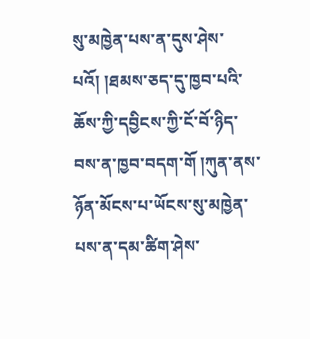སུ་མཁྱེན་པས་ན་དུས་ཤེས་པའོ། །ཐམས་ཅད་དུ་ཁྱབ་པའི་ཆོས་ཀྱི་དབྱིངས་ཀྱི་ངོ་བོ་ཉིད་བས་ན་ཁྱབ་བདག་གོ །ཀུན་ནས་ཉོན་མོངས་པ་ཡོངས་སུ་མཁྱེན་པས་ན་དམ་ཚིག་ཤེས་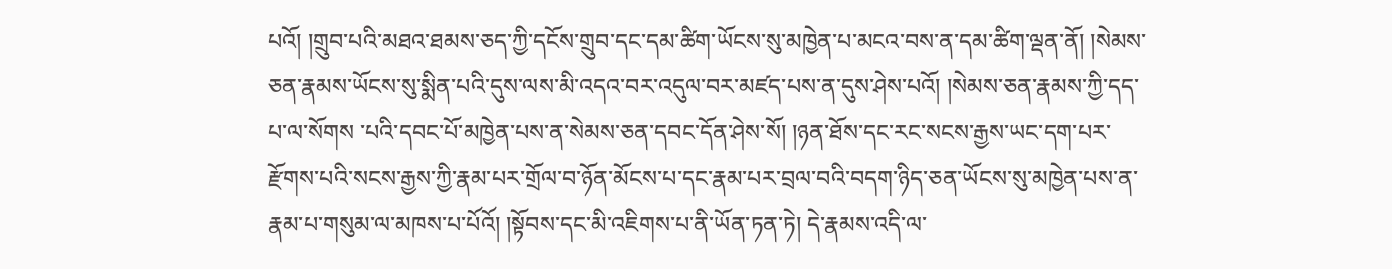པའོ། །གྲུབ་པའི་མཐའ་ཐམས་ཅད་ཀྱི་དངོས་གྲུབ་དང་དམ་ཚིག་ཡོངས་སུ་མཁྱེན་པ་མངའ་བས་ན་དམ་ཚིག་ལྡན་ནོ། །སེམས་ཅན་རྣམས་ཡོངས་སུ་སྨིན་པའི་དུས་ལས་མི་འདའ་བར་འདུལ་བར་མཛད་པས་ན་དུས་ཤེས་པའོ། །སེམས་ཅན་རྣམས་ཀྱི་དད་ པ་ལ་སོགས ་པའི་དབང་པོ་མཁྱེན་པས་ན་སེམས་ཅན་དབང་དོན་ཤེས་སོ། །ཉན་ཐོས་དང་རང་སངས་རྒྱས་ཡང་དག་པར་རྫོགས་པའི་སངས་རྒྱས་ཀྱི་རྣམ་པར་གྲོལ་བ་ཉོན་མོངས་པ་དང་རྣམ་པར་བྲལ་བའི་བདག་ཉིད་ཅན་ཡོངས་སུ་མཁྱེན་པས་ན་རྣམ་པ་གསུམ་ལ་མཁས་པ་པོའོ། །སྟོབས་དང་མི་འཇིགས་པ་ནི་ཡོན་ཏན་ཏེ། དེ་རྣམས་འདི་ལ་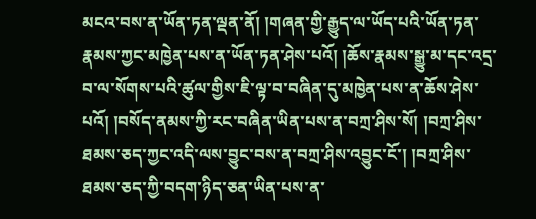མངའ་བས་ན་ཡོན་ཏན་ལྡན་ནོ། །གཞན་གྱི་རྒྱུད་ལ་ཡོད་པའི་ཡོན་ཏན་རྣམས་ཀྱང་མཁྱེན་པས་ན་ཡོན་ཏན་ཤེས་པའོ། །ཆོས་རྣམས་སྒྱུ་མ་དང་འདྲ་བ་ལ་སོགས་པའི་ཚུལ་གྱིས་ཇི་ལྟ་བ་བཞིན་དུ་མཁྱེན་པས་ན་ཆོས་ཤེས་པའོ། །བསོད་ནམས་ཀྱི་རང་བཞིན་ཡིན་པས་ན་བཀྲ་ཤིས་སོ། །བཀྲ་ཤིས་ཐམས་ཅད་ཀྱང་འདི་ལས་བྱུང་བས་ན་བཀྲ་ཤིས་འབྱུང་ངོ་། །བཀྲ་ཤིས་ཐམས་ཅད་ཀྱི་བདག་ཉིད་ཅན་ཡིན་པས་ན་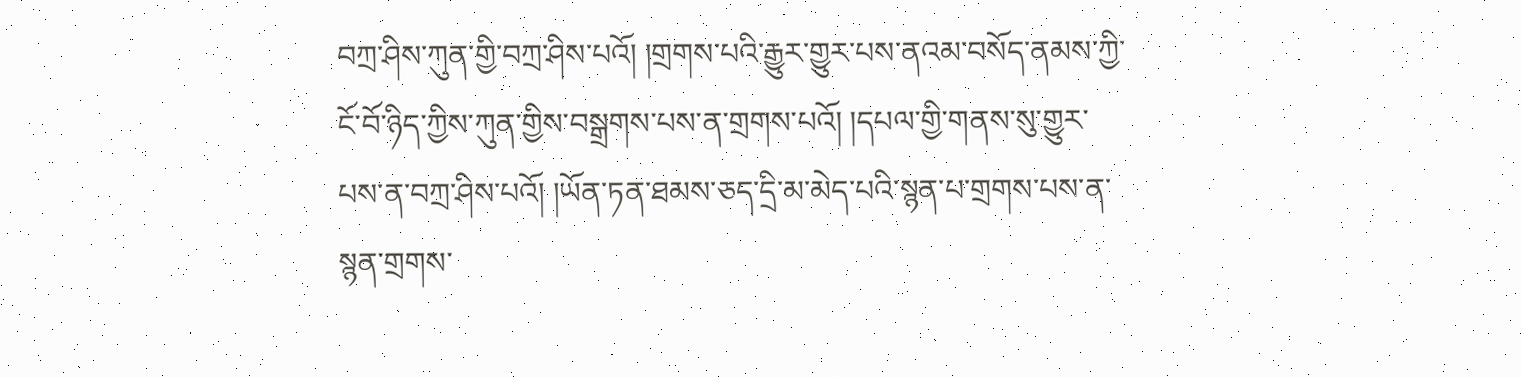བཀྲ་ཤིས་ཀུན་གྱི་བཀྲ་ཤིས་པའོ། །གྲགས་པའི་རྒྱུར་གྱུར་པས་ནའམ་བསོད་ནམས་ཀྱི་ངོ་བོ་ཉིད་ཀྱིས་ཀུན་གྱིས་བསྒྲགས་པས་ན་གྲགས་པའོ། །དཔལ་གྱི་གནས་སུ་གྱུར་པས་ན་བཀྲ་ཤིས་པའོ། །ཡོན་ཏན་ཐམས་ཅད་དྲི་མ་མེད་པའི་སྙན་པ་གྲགས་པས་ན་སྙན་གྲགས་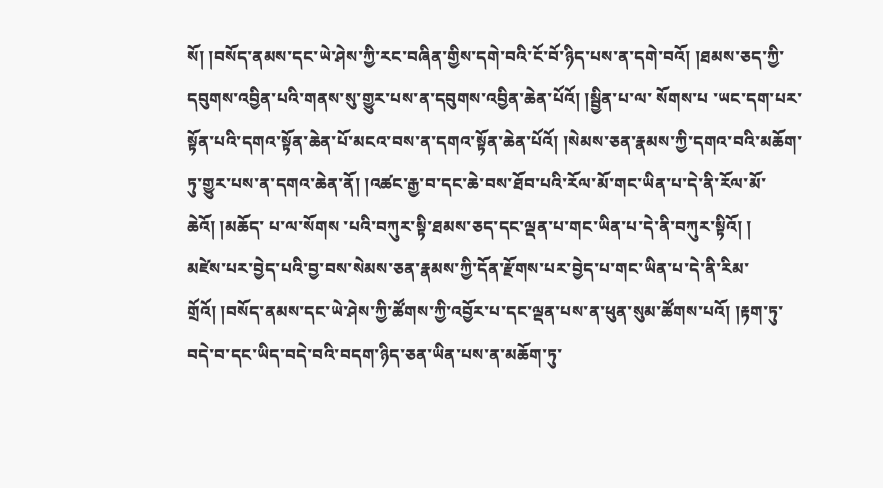སོ། །བསོད་ནམས་དང་ཡེ་ཤེས་ཀྱི་རང་བཞིན་གྱིས་དགེ་བའི་ངོ་བོ་ཉིད་པས་ན་དགེ་བའོ། །ཐམས་ཅད་ཀྱི་དབུགས་འབྱིན་པའི་གནས་སུ་གྱུར་པས་ན་དབུགས་འབྱིན་ཆེན་པོའོ། །སྦྱིན་པ་ལ་ སོགས་པ ་ཡང་དག་པར་སྟོན་པའི་དགའ་སྟོན་ཆེན་པོ་མངའ་བས་ན་དགའ་སྟོན་ཆེན་པོའོ། །སེམས་ཅན་རྣམས་ཀྱི་དགའ་བའི་མཆོག་ཏུ་གྱུར་པས་ན་དགའ་ཆེན་ནོ། །འཚང་རྒྱ་བ་དང་ཆེ་བས་ཐོབ་པའི་རོལ་མོ་གང་ཡིན་པ་དེ་ནི་རོལ་མོ་ཆེའོ། །མཆོད་ པ་ལ་སོགས ་པའི་བཀུར་སྟི་ཐམས་ཅད་དང་ལྡན་པ་གང་ཡིན་པ་དེ་ནི་བཀུར་སྟིའོ། །
མཛེས་པར་བྱེད་པའི་བྱ་བས་སེམས་ཅན་རྣམས་ཀྱི་དོན་རྫོགས་པར་བྱེད་པ་གང་ཡིན་པ་དེ་ནི་རིམ་གྲོའོ། །བསོད་ནམས་དང་ཡེ་ཤེས་ཀྱི་ཚོགས་ཀྱི་འབྱོར་པ་དང་ལྡན་པས་ན་ཕུན་སུམ་ཚོགས་པའོ། །རྟག་ཏུ་བདེ་བ་དང་ཡིད་བདེ་བའི་བདག་ཉིད་ཅན་ཡིན་པས་ན་མཆོག་ཏུ་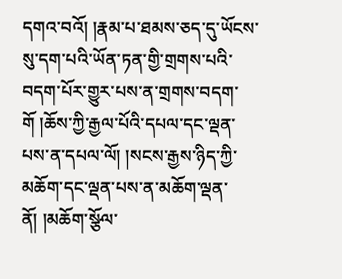དགའ་བའོ། །རྣམ་པ་ཐམས་ཅད་དུ་ཡོངས་སུ་དག་པའི་ཡོན་ཏན་གྱི་གྲགས་པའི་བདག་པོར་གྱུར་པས་ན་གྲགས་བདག་གོ །ཆོས་ཀྱི་རྒྱལ་པོའི་དཔལ་དང་ལྡན་པས་ན་དཔལ་ལོ། །སངས་རྒྱས་ཉིད་ཀྱི་མཆོག་དང་ལྡན་པས་ན་མཆོག་ལྡན་ནོ། །མཆོག་སྩོལ་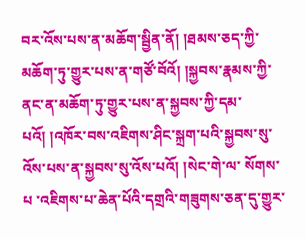བར་འོས་པས་ན་མཆོག་སྦྱིན་ནོ། །ཐམས་ཅད་ཀྱི་མཆོག་ཏུ་གྱུར་པས་ན་གཙོ་བོའོ། །སྐྱབས་རྣམས་ཀྱི་ནང་ན་མཆོག་ཏུ་གྱུར་པས་ན་སྐྱབས་ཀྱི་དམ་པའོ། །འཁོར་བས་འཇིགས་ཤིང་སྐྲག་པའི་སྐྱབས་སུ་འོས་པས་ན་སྐྱབས་སུ་འོས་པའོ། །སེང་གེ་ལ་ སོགས་པ ་འཇིགས་པ་ཆེན་པོའི་དགྲའི་གཟུགས་ཅན་དུ་གྱུར་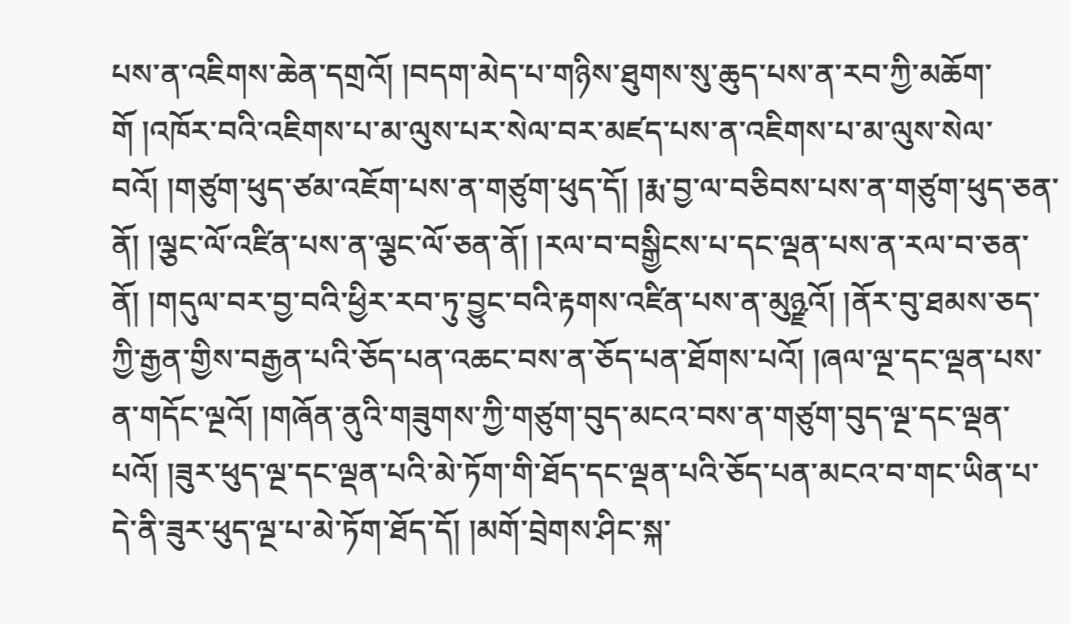པས་ན་འཇིགས་ཆེན་དགྲའོ། །བདག་མེད་པ་གཉིས་ཐུགས་སུ་ཆུད་པས་ན་རབ་ཀྱི་མཆོག་གོ །འཁོར་བའི་འཇིགས་པ་མ་ལུས་པར་སེལ་བར་མཛད་པས་ན་འཇིགས་པ་མ་ལུས་སེལ་བའོ། །གཙུག་ཕུད་ཙམ་འཇོག་པས་ན་གཙུག་ཕུད་དོ། །རྨ་བྱ་ལ་བཅིབས་པས་ན་གཙུག་ཕུད་ཅན་ནོ། །ལྕང་ལོ་འཛིན་པས་ན་ལྕང་ལོ་ཅན་ནོ། །རལ་བ་བསྒྱིངས་པ་དང་ལྡན་པས་ན་རལ་བ་ཅན་ནོ། །གདུལ་བར་བྱ་བའི་ཕྱིར་རབ་ཏུ་བྱུང་བའི་རྟགས་འཛིན་པས་ན་མུཉྫའོ། །ནོར་བུ་ཐམས་ཅད་ཀྱི་རྒྱན་གྱིས་བརྒྱན་པའི་ཅོད་པན་འཆང་བས་ན་ཅོད་པན་ཐོགས་པའོ། །ཞལ་ལྔ་དང་ལྡན་པས་ན་གདོང་ལྔའོ། །གཞོན་ནུའི་གཟུགས་ཀྱི་གཙུག་བུད་མངའ་བས་ན་གཙུག་བུད་ལྔ་དང་ལྡན་པའོ། །ཟུར་ཕུད་ལྔ་དང་ལྡན་པའི་མེ་ཏོག་གི་ཐོད་དང་ལྡན་པའི་ཅོད་པན་མངའ་བ་གང་ཡིན་པ་དེ་ནི་ཟུར་ཕུད་ལྔ་པ་མེ་ཏོག་ཐོད་དོ། །མགོ་བྲེགས་ཤིང་སྐ་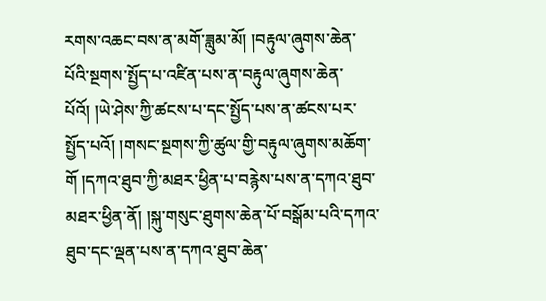རགས་འཆང་བས་ན་མགོ་ཟླུམ་མོ། །བརྟུལ་ཞུགས་ཆེན་པོའི་སྔགས་སྤྱོད་པ་འཛིན་པས་ན་བརྟུལ་ཞུགས་ཆེན་པོའོ། །ཡེ་ཤེས་ཀྱི་ཚངས་པ་དང་སྤྱོད་པས་ན་ཚངས་པར་སྤྱོད་པའོ། །གསང་སྔགས་ཀྱི་ཚུལ་གྱི་བརྟུལ་ཞུགས་མཆོག་གོ །དཀའ་ཐུབ་ཀྱི་མཐར་ཕྱིན་པ་བརྙེས་པས་ན་དཀའ་ཐུབ་མཐར་ཕྱིན་ནོ། །སྐུ་གསུང་ཐུགས་ཆེན་པོ་བསྒོམ་པའི་དཀའ་ཐུབ་དང་ལྡན་པས་ན་དཀའ་ཐུབ་ཆེན་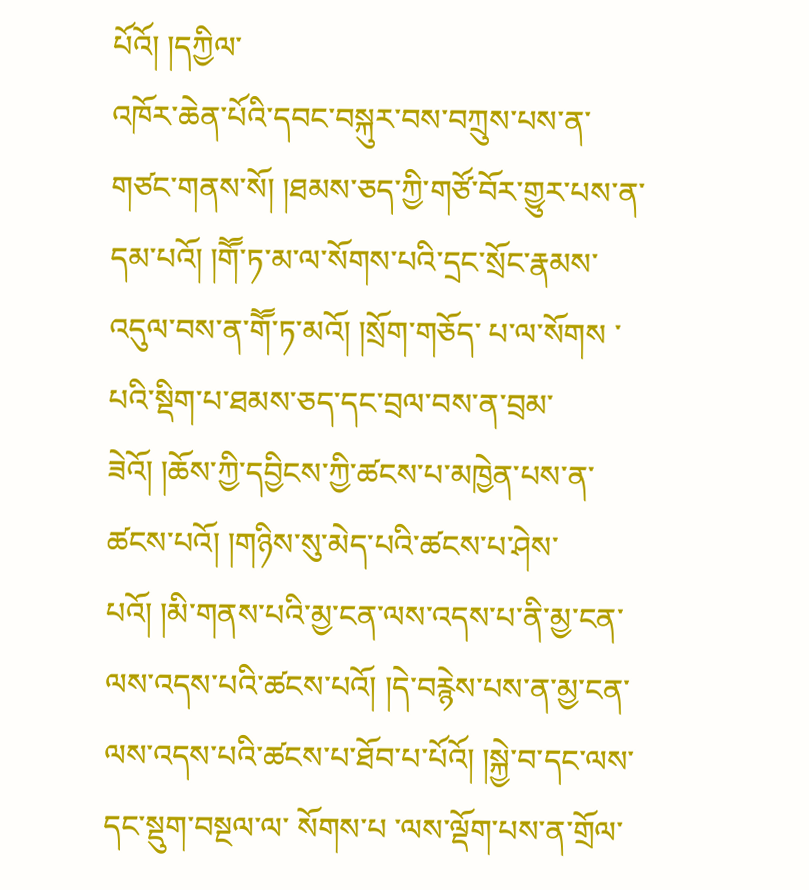པོའོ། །དཀྱིལ་
འཁོར་ཆེན་པོའི་དབང་བསྐུར་བས་བཀྲུས་པས་ན་གཙང་གནས་སོ། །ཐམས་ཅད་ཀྱི་གཙོ་བོར་གྱུར་པས་ན་དམ་པའོ། །གཽ་ཏ་མ་ལ་སོགས་པའི་དྲང་སྲོང་རྣམས་འདུལ་བས་ན་གཽ་ཏ་མའོ། །སྲོག་གཅོད་ པ་ལ་སོགས ་པའི་སྡིག་པ་ཐམས་ཅད་དང་བྲལ་བས་ན་བྲམ་ཟེའོ། །ཆོས་ཀྱི་དབྱིངས་ཀྱི་ཚངས་པ་མཁྱེན་པས་ན་ཚངས་པའོ། །གཉིས་སུ་མེད་པའི་ཚངས་པ་ཤེས་པའོ། །མི་གནས་པའི་མྱ་ངན་ལས་འདས་པ་ནི་མྱ་ངན་ལས་འདས་པའི་ཚངས་པའོ། །དེ་བརྙེས་པས་ན་མྱ་ངན་ལས་འདས་པའི་ཚངས་པ་ཐོབ་པ་པོའོ། །སྐྱེ་བ་དང་ལས་དང་སྡུག་བསྔལ་ལ་ སོགས་པ ་ལས་ལྡོག་པས་ན་གྲོལ་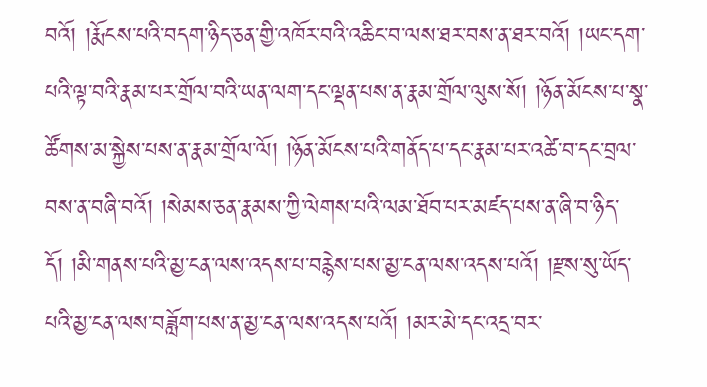བའོ། །རྨོངས་པའི་བདག་ཉིད་ཅན་གྱི་འཁོར་བའི་འཆིང་བ་ལས་ཐར་བས་ན་ཐར་བའོ། །ཡང་དག་པའི་ལྟ་བའི་རྣམ་པར་གྲོལ་བའི་ཡན་ལག་དང་ལྡན་པས་ན་རྣམ་གྲོལ་ལུས་སོ། །ཉོན་མོངས་པ་སྣ་ཚོགས་མ་སྐྱེས་པས་ན་རྣམ་གྲོལ་ལོ། །ཉོན་མོངས་པའི་གནོད་པ་དང་རྣམ་པར་འཚེ་བ་དང་བྲལ་བས་ན་བཞི་བའོ། །སེམས་ཅན་རྣམས་ཀྱི་ལེགས་པའི་ལམ་ཐོབ་པར་མཛད་པས་ན་ཞི་བ་ཉིད་དོ། །མི་གནས་པའི་མྱ་ངན་ལས་འདས་པ་བརྙེས་པས་མྱ་ངན་ལས་འདས་པའོ། །རྫས་སུ་ཡོད་པའི་མྱ་ངན་ལས་བཟློག་པས་ན་མྱ་ངན་ལས་འདས་པའོ། །མར་མེ་དང་འདྲ་བར་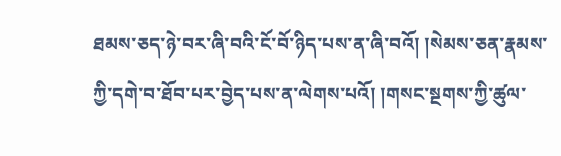ཐམས་ཅད་ཉེ་བར་ཞི་བའི་ངོ་བོ་ཉིད་པས་ན་ཞི་བའོ། །སེམས་ཅན་རྣམས་ཀྱི་དགེ་བ་ཐོབ་པར་བྱེད་པས་ན་ལེགས་པའོ། །གསང་སྔགས་ཀྱི་ཚུལ་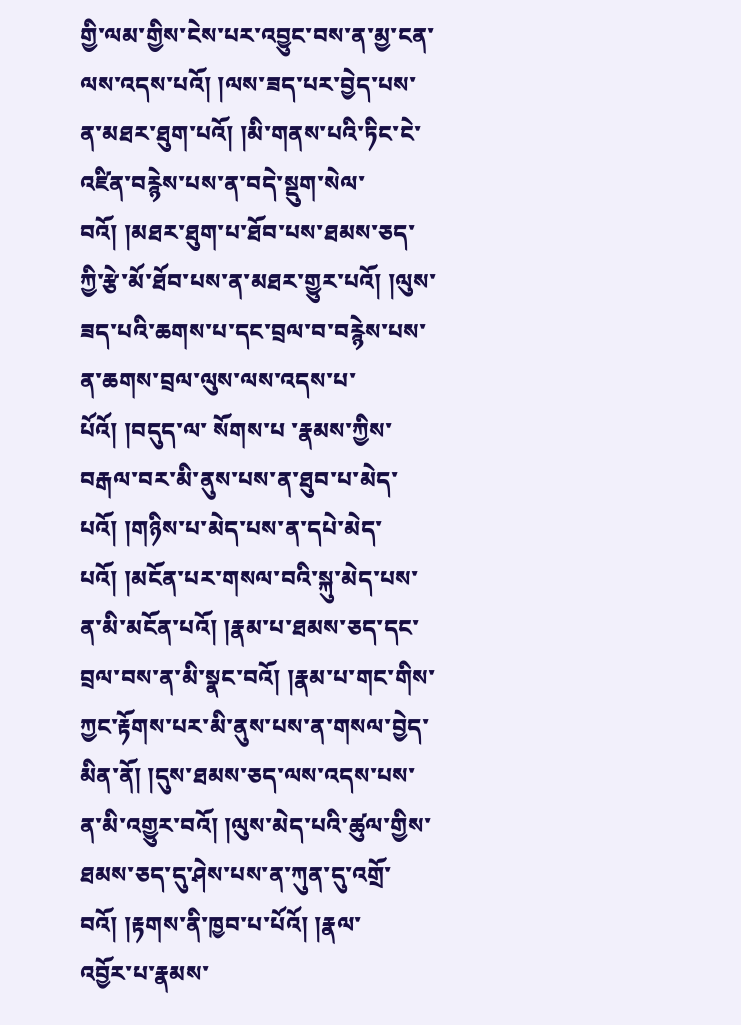གྱི་ལམ་གྱིས་ངེས་པར་འབྱུང་བས་ན་མྱ་ངན་ལས་འདས་པའོ། །ལས་ཟད་པར་བྱེད་པས་ན་མཐར་ཐུག་པའོ། །མི་གནས་པའི་ཏིང་ངེ་འཛིན་བརྙེས་པས་ན་བདེ་སྡུག་སེལ་བའོ། །མཐར་ཐུག་པ་ཐོབ་པས་ཐམས་ཅད་ཀྱི་རྩེ་མོ་ཐོབ་པས་ན་མཐར་གྱུར་པའོ། །ལུས་ཟད་པའི་ཆགས་པ་དང་བྲལ་བ་བརྙེས་པས་ན་ཆགས་བྲལ་ལུས་ལས་འདས་པ་པོའོ། །བདུད་ལ་ སོགས་པ ་རྣམས་ཀྱིས་བརྒལ་བར་མི་ནུས་པས་ན་ཐུབ་པ་མེད་པའོ། །གཉིས་པ་མེད་པས་ན་དཔེ་མེད་པའོ། །མངོན་པར་གསལ་བའི་སྐུ་མེད་པས་ན་མི་མངོན་པའོ། །རྣམ་པ་ཐམས་ཅད་དང་བྲལ་བས་ན་མི་སྣང་བའོ། །རྣམ་པ་གང་གིས་ཀྱང་རྟོགས་པར་མི་ནུས་པས་ན་གསལ་བྱེད་མིན་ནོ། །དུས་ཐམས་ཅད་ལས་འདས་པས་ན་མི་འགྱུར་བའོ། །ལུས་མེད་པའི་ཚུལ་གྱིས་ཐམས་ཅད་དུ་ཤེས་པས་ན་ཀུན་དུ་འགྲོ་བའོ། །རྟགས་ནི་ཁྱབ་པ་པོའོ། །རྣལ་
འབྱོར་པ་རྣམས་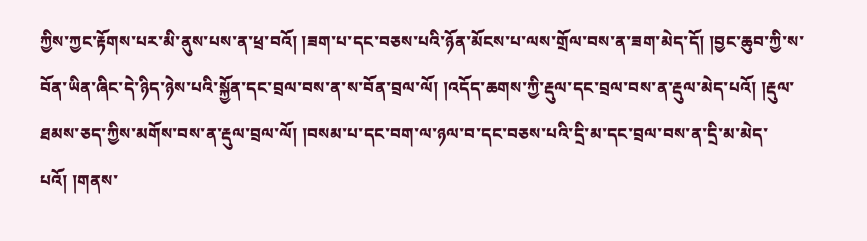ཀྱིས་ཀྱང་རྟོགས་པར་མི་ནུས་པས་ན་ཕྲ་བའོ། །ཟག་པ་དང་བཅས་པའི་ཉོན་མོངས་པ་ལས་གྲོལ་བས་ན་ཟག་མེད་དོ། །བྱང་ཆུབ་ཀྱི་ས་བོན་ཡིན་ཞིང་དེ་ཉིད་ཉེས་པའི་སྐྱོན་དང་བྲལ་བས་ན་ས་བོན་བྲལ་ལོ། །འདོད་ཆགས་ཀྱི་རྡུལ་དང་བྲལ་བས་ན་རྡུལ་མེད་པའོ། །རྡུལ་ཐམས་ཅད་ཀྱིས་མགོས་བས་ན་རྡུལ་བྲལ་ལོ། །བསམ་པ་དང་བག་ལ་ཉལ་བ་དང་བཅས་པའི་དྲི་མ་དང་བྲལ་བས་ན་དྲི་མ་མེད་པའོ། །གནས་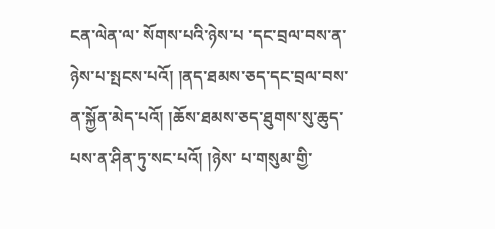ངན་ལེན་ལ་ སོགས་པའི་ཉེས་པ ་དང་བྲལ་བས་ན་ཉེས་པ་སྤངས་པའོ། །ནད་ཐམས་ཅད་དང་བྲལ་བས་ན་སྐྱོན་མེད་པའོ། །ཆོས་ཐམས་ཅད་ཐུགས་སུ་ཆུད་པས་ན་ཤིན་ཏུ་སང་པའོ། །ཉེས་ པ་གསུམ་གྱི་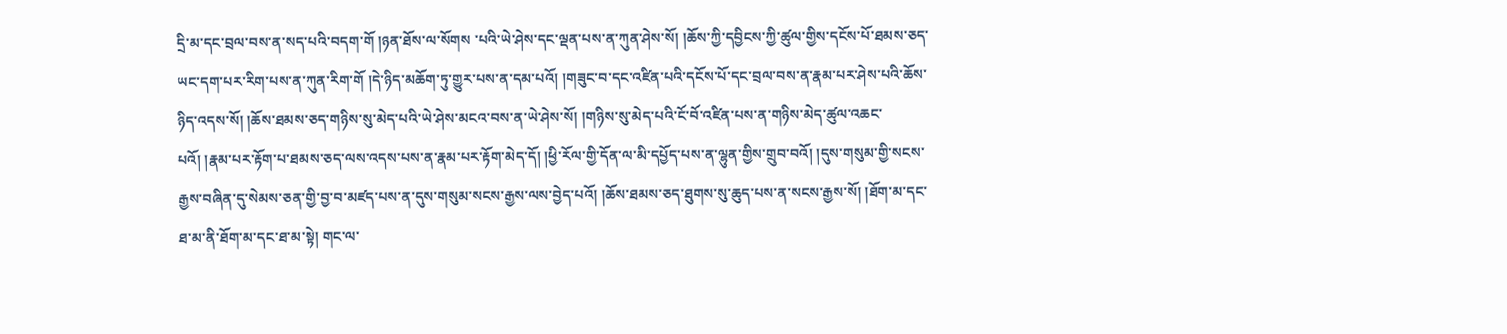དྲི་མ་དང་བྲལ་བས་ན་སད་པའི་བདག་གོ །ཉན་ཐོས་ལ་སོགས ་པའི་ཡེ་ཤེས་དང་ལྡན་པས་ན་ཀུན་ཤེས་སོ། །ཆོས་ཀྱི་དབྱིངས་ཀྱི་ཚུལ་གྱིས་དངོས་པོ་ཐམས་ཅད་ཡང་དག་པར་རིག་པས་ན་ཀུན་རིག་གོ །དེ་ཉིད་མཆོག་ཏུ་གྱུར་པས་ན་དམ་པའོ། །གཟུང་བ་དང་འཛིན་པའི་དངོས་པོ་དང་བྲལ་བས་ན་རྣམ་པར་ཤེས་པའི་ཆོས་ཉིད་འདས་སོ། །ཆོས་ཐམས་ཅད་གཉིས་སུ་མེད་པའི་ཡེ་ཤེས་མངའ་བས་ན་ཡེ་ཤེས་སོ། །གཉིས་སུ་མེད་པའི་ངོ་བོ་འཛིན་པས་ན་གཉིས་མེད་ཚུལ་འཆང་པའོ། །རྣམ་པར་རྟོག་པ་ཐམས་ཅད་ལས་འདས་པས་ན་རྣམ་པར་རྟོག་མེད་དོ། །ཕྱི་རོལ་གྱི་དོན་ལ་མི་དཔྱོད་པས་ན་ལྷུན་གྱིས་གྲུབ་བའོ། །དུས་གསུམ་གྱི་སངས་རྒྱས་བཞིན་དུ་སེམས་ཅན་གྱི་བྱ་བ་མཛད་པས་ན་དུས་གསུམ་སངས་རྒྱས་ལས་བྱེད་པའོ། །ཆོས་ཐམས་ཅད་ཐུགས་སུ་ཆུད་པས་ན་སངས་རྒྱས་སོ། །ཐོག་མ་དང་ཐ་མ་ནི་ཐོག་མ་དང་ཐ་མ་སྟེ། གང་ལ་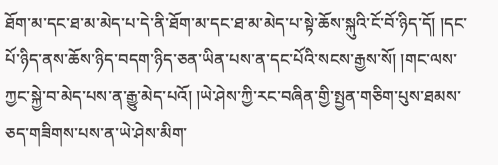ཐོག་མ་དང་ཐ་མ་མེད་པ་དེ་ནི་ཐོག་མ་དང་ཐ་མ་མེད་པ་སྟེ་ཆོས་སྐུའི་ངོ་བོ་ཉིད་དོ། །དང་པོ་ཉིད་ནས་ཆོས་ཉིད་བདག་ཉིད་ཅན་ཡིན་པས་ན་དང་པོའི་སངས་རྒྱས་སོ། །གང་ལས་ཀྱང་སྐྱེ་བ་མེད་པས་ན་རྒྱུ་མེད་པའོ། །ཡེ་ཤེས་ཀྱི་རང་བཞིན་གྱི་སྤྱན་གཅིག་པུས་ཐམས་ཅད་གཟིགས་པས་ན་ཡེ་ཤེས་མིག་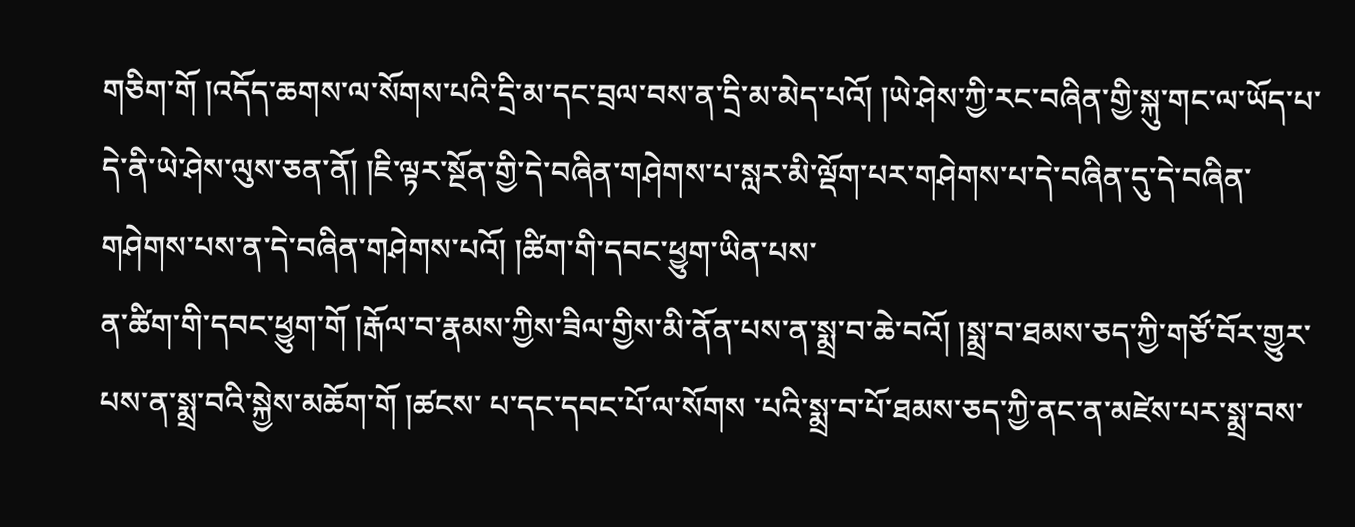གཅིག་གོ །འདོད་ཆགས་ལ་སོགས་པའི་དྲི་མ་དང་བྲལ་བས་ན་དྲི་མ་མེད་པའོ། །ཡེ་ཤེས་ཀྱི་རང་བཞིན་གྱི་སྐུ་གང་ལ་ཡོད་པ་དེ་ནི་ཡེ་ཤེས་ལུས་ཅན་ནོ། །ཇི་ལྟར་སྔོན་གྱི་དེ་བཞིན་གཤེགས་པ་སླར་མི་ལྡོག་པར་གཤེགས་པ་དེ་བཞིན་དུ་དེ་བཞིན་གཤེགས་པས་ན་དེ་བཞིན་གཤེགས་པའོ། །ཚིག་གི་དབང་ཕྱུག་ཡིན་པས་
ན་ཚིག་གི་དབང་ཕྱུག་གོ །རྒོལ་བ་རྣམས་ཀྱིས་ཟིལ་གྱིས་མི་ནོན་པས་ན་སྨྲ་བ་ཆེ་བའོ། །སྨྲ་བ་ཐམས་ཅད་ཀྱི་གཙོ་བོར་གྱུར་པས་ན་སྨྲ་བའི་སྐྱེས་མཆོག་གོ །ཚངས་ པ་དང་དབང་པོ་ལ་སོགས ་པའི་སྨྲ་བ་པོ་ཐམས་ཅད་ཀྱི་ནང་ན་མཛེས་པར་སྨྲ་བས་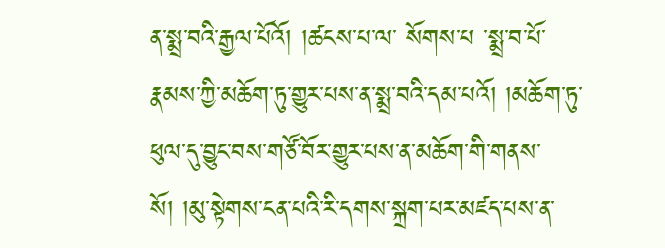ན་སྨྲ་བའི་རྒྱལ་པོའོ། །ཚངས་པ་ལ་ སོགས་པ ་སྨྲ་བ་པོ་རྣམས་ཀྱི་མཆོག་ཏུ་གྱུར་པས་ན་སྨྲ་བའི་དམ་པའོ། །མཆོག་ཏུ་ཕུལ་དུ་བྱུང་བས་གཙོ་བོར་གྱུར་པས་ན་མཆོག་གི་གནས་སོ། །མུ་སྟེགས་ངན་པའི་རི་དགས་སྐྲག་པར་མཛད་པས་ན་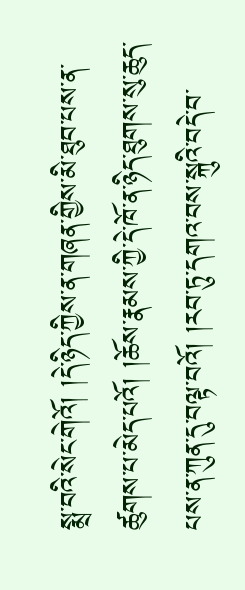སྨྲ་བའི་སེང་གེའོ། །དེ་ཉིད་ཀྱིས་ན་གཞན་གྱིས་མི་ཐུབ་པས་ན་ཚུགས་པ་མེད་པའོ། །ཆོས་རྣམས་ཀྱི་དེ་ཁོ་ན་ཉིད་ཐུགས་སུ་ཆུད་པས་ན་ཀུན་དུ་བལྟ་བའོ། །རབ་ཏུ་དགའ་བས་སྐུའི་བདེ་བ་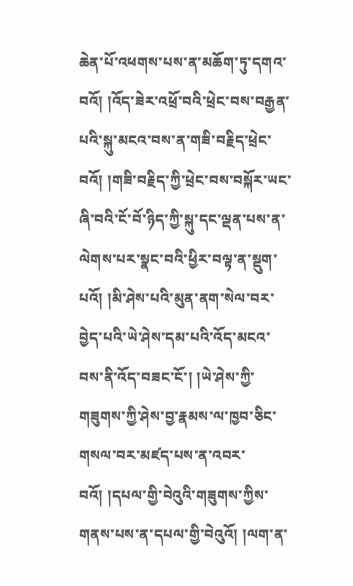ཆེན་པོ་འཕགས་པས་ན་མཆོག་ཏུ་དགའ་བའོ། །འོད་ཟེར་འཕྲོ་བའི་ཕྲེང་བས་བརྒྱན་པའི་སྐུ་མངའ་བས་ན་གཟི་བརྗིད་ཕྲེང་བའོ། །གཟི་བརྗིད་ཀྱི་ཕྲེང་བས་བསྐོར་ཡང་ཞི་བའི་ངོ་བོ་ཉིད་ཀྱི་སྐུ་དང་ལྡན་པས་ན་ལེགས་པར་སྣང་བའི་ཕྱིར་བལྟ་ན་སྡུག་པའོ། །མི་ཤེས་པའི་མུན་ནག་སེལ་བར་བྱེད་པའི་ཡེ་ཤེས་དམ་པའི་འོད་མངའ་བས་ནི་འོད་བཟང་ངོ་། །ཡེ་ཤེས་ཀྱི་གཟུགས་ཀྱི་ཤེས་བྱ་རྣམས་ལ་ཁྱབ་ཅིང་གསལ་བར་མཛད་པས་ན་འབར་བའོ། །དཔལ་གྱི་བེའུའི་གཟུགས་ཀྱིས་གནས་པས་ན་དཔལ་གྱི་བེའུའོ། །ལག་ན་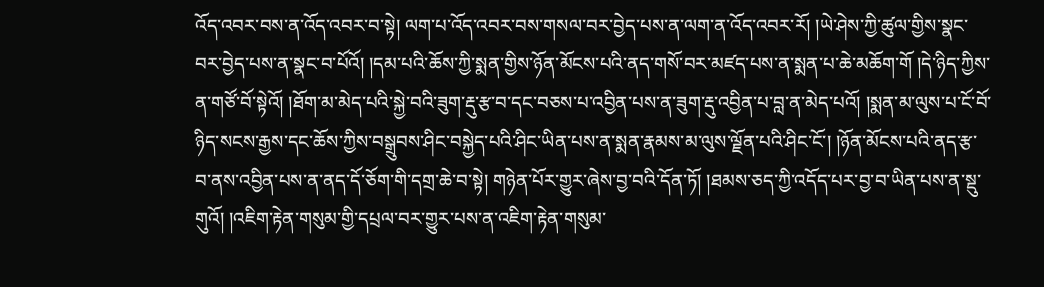འོད་འབར་བས་ན་འོད་འབར་བ་སྟེ། ལག་པ་འོད་འབར་བས་གསལ་བར་བྱེད་པས་ན་ལག་ན་འོད་འབར་རོ། །ཡེ་ཤེས་ཀྱི་ཚུལ་གྱིས་སྣང་བར་བྱེད་པས་ན་སྣང་བ་པོའོ། །དམ་པའི་ཆོས་ཀྱི་སྨན་གྱིས་ཉོན་མོངས་པའི་ནད་གསོ་བར་མཛད་པས་ན་སྨན་པ་ཆེ་མཆོག་གོ །དེ་ཉིད་ཀྱིས་ན་གཙོ་བོ་སྟེའོ། །ཐོག་མ་མེད་པའི་སྐྱེ་བའི་ཟུག་རྡུ་རྩ་བ་དང་བཅས་པ་འབྱིན་པས་ན་ཟུག་རྡུ་འབྱིན་པ་བླ་ན་མེད་པའོ། །སྨན་མ་ལུས་པ་ངོ་བོ་ཉིད་སངས་རྒྱས་དང་ཆོས་ཀྱིས་བསྒྲུབས་ཤིང་བསྐྱེད་པའི་ཤིང་ཡིན་པས་ན་སྨན་རྣམས་མ་ལུས་ལྗོན་པའི་ཤིང་ངོ་། །ཉོན་མོངས་པའི་ནད་རྩ་བ་ནས་འབྱིན་པས་ན་ནད་དོ་ཅོག་གི་དགྲ་ཆེ་བ་སྟེ། གཉེན་པོར་གྱུར་ཞེས་བྱ་བའི་དོན་ཏོ། །ཐམས་ཅད་ཀྱི་འདོད་པར་བྱ་བ་ཡིན་པས་ན་སྡུ་གུའོ། །འཇིག་རྟེན་གསུམ་གྱི་དཔྲལ་བར་གྱུར་པས་ན་འཇིག་རྟེན་གསུམ་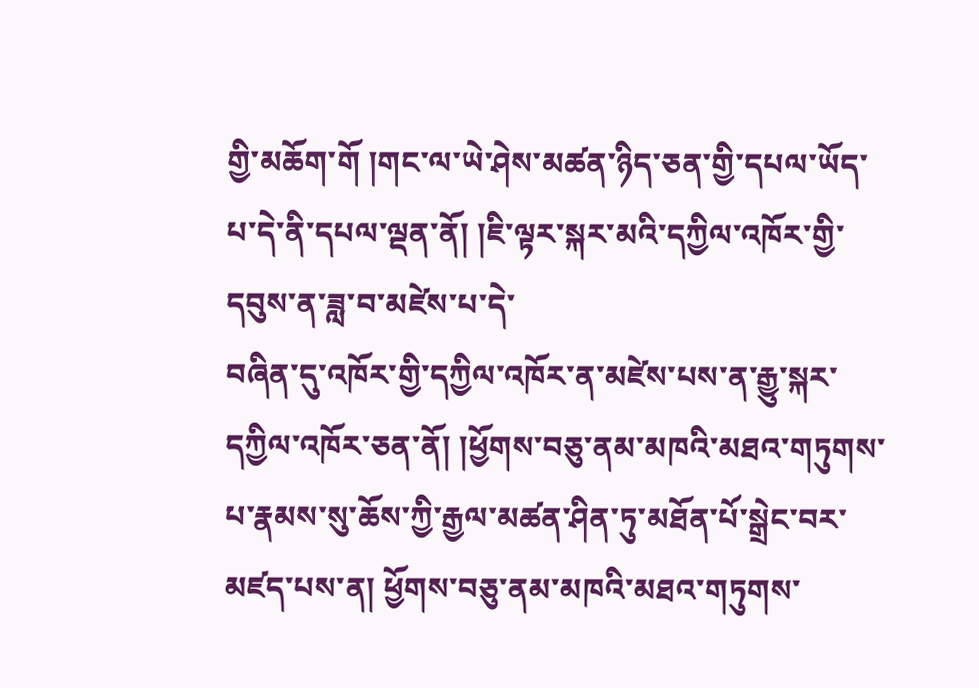གྱི་མཆོག་གོ །གང་ལ་ཡེ་ཤེས་མཚན་ཉིད་ཅན་གྱི་དཔལ་ཡོད་པ་དེ་ནི་དཔལ་ལྡན་ནོ། །ཇི་ལྟར་སྐར་མའི་དཀྱིལ་འཁོར་གྱི་དབུས་ན་ཟླ་བ་མཛེས་པ་དེ་
བཞིན་དུ་འཁོར་གྱི་དཀྱིལ་འཁོར་ན་མཛེས་པས་ན་རྒྱུ་སྐར་དཀྱིལ་འཁོར་ཅན་ནོ། །ཕྱོགས་བཅུ་ནམ་མཁའི་མཐའ་གཏུགས་པ་རྣམས་སུ་ཆོས་ཀྱི་རྒྱལ་མཚན་ཤིན་ཏུ་མཐོན་པོ་སྒྲེང་བར་མཛད་པས་ན། ཕྱོགས་བཅུ་ནམ་མཁའི་མཐའ་གཏུགས་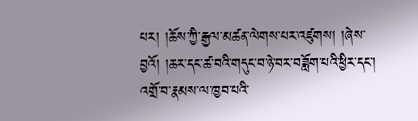པར། །ཆོས་ཀྱི་རྒྱལ་མཚན་ལེགས་པར་འཛུགས། །ཞེས་བྱའོ། །ཆར་དང་ཚ་བའི་གདུང་བ་ཉེ་བར་བཟློག་པའི་ཕྱིར་དང་། འགྲོ་བ་རྣམས་ལ་ཁྱབ་པའི་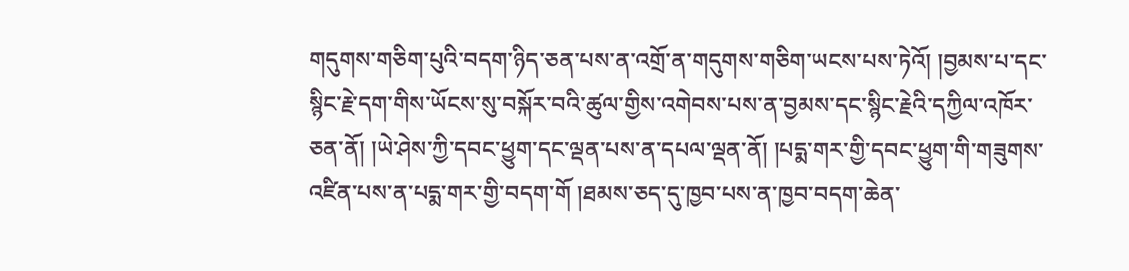གདུགས་གཅིག་པུའི་བདག་ཉིད་ཅན་པས་ན་འགྲོ་ན་གདུགས་གཅིག་ཡངས་པས་ཏེའོ། །བྱམས་པ་དང་སྙིང་རྗེ་དག་གིས་ཡོངས་སུ་བསྐོར་བའི་ཚུལ་གྱིས་འགེབས་པས་ན་བྱམས་དང་སྙིང་རྗེའི་དཀྱིལ་འཁོར་ཅན་ནོ། །ཡེ་ཤེས་ཀྱི་དབང་ཕྱུག་དང་ལྡན་པས་ན་དཔལ་ལྡན་ནོ། །པདྨ་གར་གྱི་དབང་ཕྱུག་གི་གཟུགས་འཛིན་པས་ན་པདྨ་གར་གྱི་བདག་གོ །ཐམས་ཅད་དུ་ཁྱབ་པས་ན་ཁྱབ་བདག་ཆེན་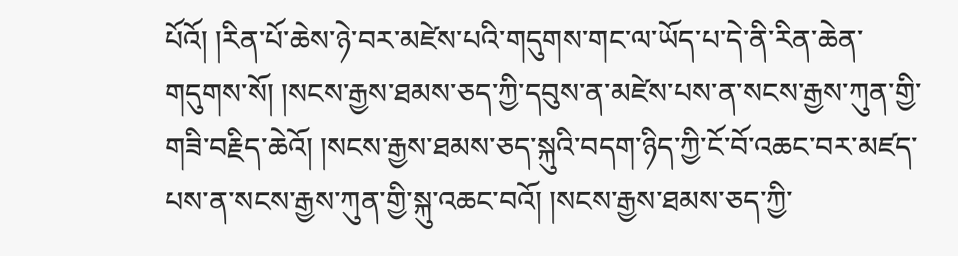པོའོ། །རིན་པོ་ཆེས་ཉེ་བར་མཛེས་པའི་གདུགས་གང་ལ་ཡོད་པ་དེ་ནི་རིན་ཆེན་གདུགས་སོ། །སངས་རྒྱས་ཐམས་ཅད་ཀྱི་དབུས་ན་མཛེས་པས་ན་སངས་རྒྱས་ཀུན་གྱི་གཟི་བརྗིད་ཆེའོ། །སངས་རྒྱས་ཐམས་ཅད་སྐུའི་བདག་ཉིད་ཀྱི་ངོ་བོ་འཆང་བར་མཛད་པས་ན་སངས་རྒྱས་ཀུན་གྱི་སྐུ་འཆང་བའོ། །སངས་རྒྱས་ཐམས་ཅད་ཀྱི་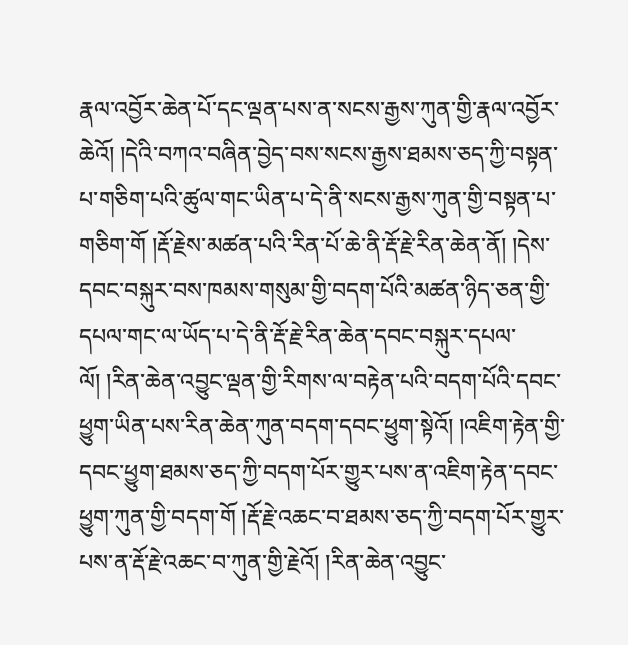རྣལ་འབྱོར་ཆེན་པོ་དང་ལྡན་པས་ན་སངས་རྒྱས་ཀུན་གྱི་རྣལ་འབྱོར་ཆེའོ། །དེའི་བཀའ་བཞིན་བྱེད་བས་སངས་རྒྱས་ཐམས་ཅད་ཀྱི་བསྟན་པ་གཅིག་པའི་ཚུལ་གང་ཡིན་པ་དེ་ནི་སངས་རྒྱས་ཀུན་གྱི་བསྟན་པ་གཅིག་གོ །རྡོ་རྗེས་མཚན་པའི་རིན་པོ་ཆེ་ནི་རྡོ་རྗེ་རིན་ཆེན་ནོ། །དེས་དབང་བསྐུར་བས་ཁམས་གསུམ་གྱི་བདག་པོའི་མཚན་ཉིད་ཅན་གྱི་དཔལ་གང་ལ་ཡོད་པ་དེ་ནི་རྡོ་རྗེ་རིན་ཆེན་དབང་བསྐུར་དཔལ་ལོ། །རིན་ཆེན་འབྱུང་ལྡན་གྱི་རིགས་ལ་བརྟེན་པའི་བདག་པོའི་དབང་ཕྱུག་ཡིན་པས་རིན་ཆེན་ཀུན་བདག་དབང་ཕྱུག་སྟེའོ། །འཇིག་རྟེན་གྱི་དབང་ཕྱུག་ཐམས་ཅད་ཀྱི་བདག་པོར་གྱུར་པས་ན་འཇིག་རྟེན་དབང་ཕྱུག་ཀུན་གྱི་བདག་གོ །རྡོ་རྗེ་འཆང་བ་ཐམས་ཅད་ཀྱི་བདག་པོར་གྱུར་པས་ན་རྡོ་རྗེ་འཆང་བ་ཀུན་གྱི་རྗེའོ། །རིན་ཆེན་འབྱུང་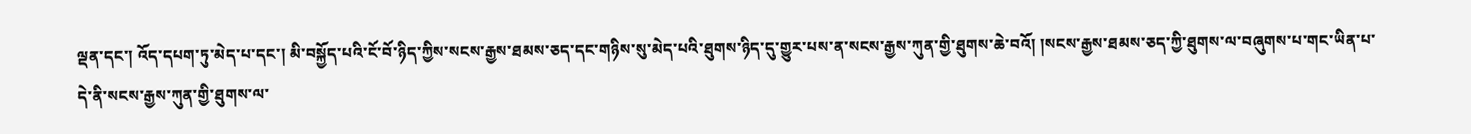ལྡན་དང་། འོད་དཔག་ཏུ་མེད་པ་དང་། མི་བསྐྱོད་པའི་ངོ་བོ་ཉིད་ཀྱིས་སངས་རྒྱས་ཐམས་ཅད་དང་གཉིས་སུ་མེད་པའི་ཐུགས་ཉིད་དུ་གྱུར་པས་ན་སངས་རྒྱས་ཀུན་གྱི་ཐུགས་ཆེ་བའོ། །སངས་རྒྱས་ཐམས་ཅད་ཀྱི་ཐུགས་ལ་བཞུགས་པ་གང་ཡིན་པ་དེ་ནི་སངས་རྒྱས་ཀུན་གྱི་ཐུགས་ལ་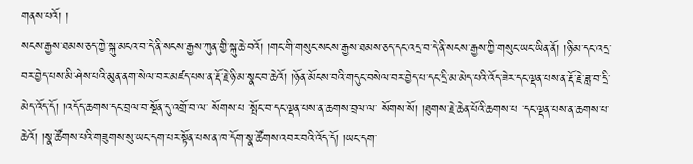གནས་པའོ། །
སངས་རྒྱས་ཐམས་ཅད་ཀྱེ་སྐུ་མངའ་བ་དེ་ནི་སངས་རྒྱས་ཀུན་གྱི་སྐུ་ཆེ་བའོ། །གང་གི་གསུང་སངས་རྒྱས་ཐམས་ཅད་དང་འདྲ་བ་དེ་ནི་སངས་རྒྱས་ཀྱི་གསུང་ཡང་ཡིན་ནོ། །ཉི་མ་དང་འདྲ་བར་བྱེད་པས་མི་ཤེས་པའི་མུན་ནག་སེལ་བར་མཛད་པས་ན་རྡོ་རྗེ་ཉི་མ་སྣང་བ་ཆེའོ། །ཉོན་མོངས་བའི་གདུང་བསེལ་བར་བྱེད་པ་དང་དྲི་མ་མེད་པའི་འོད་ཟེར་དང་ལྡན་པས་ན་རྡོ་རྗེ་ཟླ་བ་དྲི་མེད་འོད་དོ། །འདོད་ཆགས་དང་བྲལ་བ་སྔོན་དུ་འགྲོ་བ་ལ་ སོགས་པ ་སྤོང་བ་དང་ལྡན་པས་ན་ཆགས་བྲལ་ལ་ སོགས་སོ། །ཐུགས་རྗེ་ཆེན་པོའི་ཆགས་པ ་དང་ལྡན་པས་ན་ཆགས་པ་ཆེའོ། །སྣ་ཚོགས་པའི་གཟུགས་སུ་ཡང་དག་པར་སྟོན་པས་ན་ཁ་དོག་སྣ་ཚོགས་འབར་བའི་འོད་དོ། །ཡང་དག་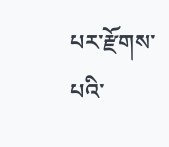པར་རྫོགས་པའི་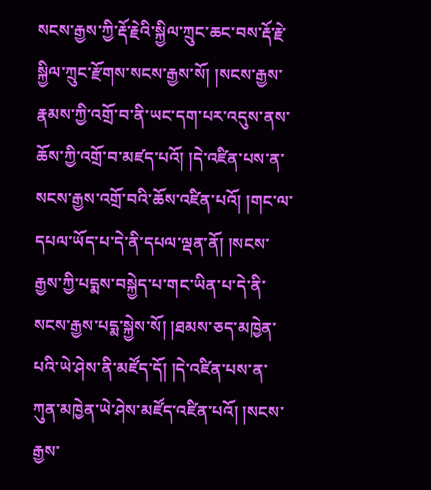སངས་རྒྱས་ཀྱི་རྡོ་རྗེའི་སྐྱིལ་ཀྲུང་ཆང་བས་རྡོ་རྗེ་སྐྱིལ་ཀྲུང་རྫོགས་སངས་རྒྱས་སོ། །སངས་རྒྱས་རྣམས་ཀྱི་འགྲོ་བ་ནི་ཡང་དག་པར་འདུས་ནས་ཆོས་ཀྱི་འགྲོ་བ་མཛད་པའོ། །དེ་འཛིན་པས་ན་སངས་རྒྱས་འགྲོ་བའི་ཆོས་འཛིན་པའོ། །གང་ལ་དཔལ་ཡོད་པ་དེ་ནི་དཔལ་ལྡན་ནོ། །སངས་རྒྱས་ཀྱི་པདྨས་བསྐྱེད་པ་གང་ཡིན་པ་དེ་ནི་སངས་རྒྱས་པདྨ་སྐྱེས་སོ། །ཐམས་ཅད་མཁྱེན་པའི་ཡེ་ཤེས་ནི་མཛོད་དོ། །དེ་འཛིན་པས་ན་ཀུན་མཁྱེན་ཡེ་ཤེས་མཛོད་འཛིན་པའོ། །སངས་རྒྱས་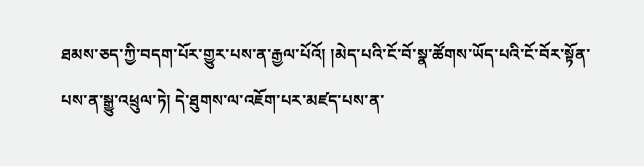ཐམས་ཅད་ཀྱི་བདག་པོར་གྱུར་པས་ན་རྒྱལ་པོའོ། །མེད་པའི་ངོ་བོ་སྣ་ཚོགས་ཡོད་པའི་ངོ་བོར་སྟོན་པས་ན་སྒྱུ་འཕྲུལ་ཏེ། དེ་ཐུགས་ལ་འཇོག་པར་མཛད་པས་ན་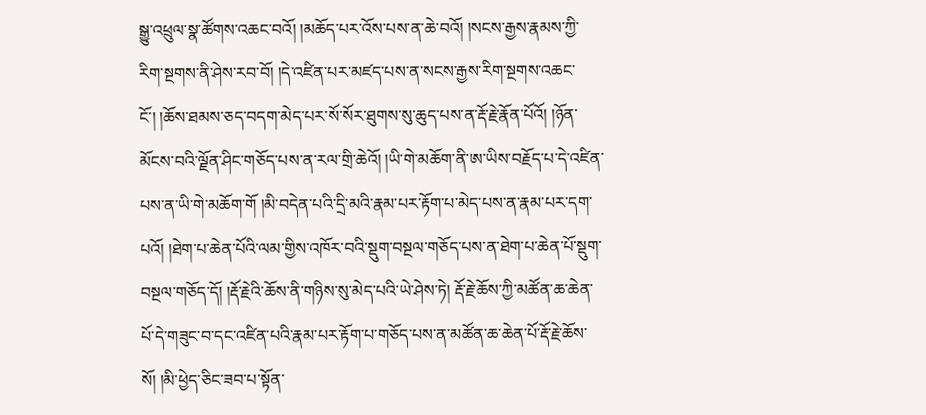སྒྱུ་འཕྲུལ་སྣ་ཚོགས་འཆང་བའོ། །མཆོད་པར་འོས་པས་ན་ཆེ་བའོ། །སངས་རྒྱས་རྣམས་ཀྱི་རིག་སྔགས་ནི་ཤེས་རབ་བོ། །དེ་འཛིན་པར་མཛད་པས་ན་སངས་རྒྱས་རིག་སྔགས་འཆང་ངོ་། །ཆོས་ཐམས་ཅད་བདག་མེད་པར་སོ་སོར་ཐུགས་སུ་ཆུད་པས་ན་རྡོ་རྗེ་རྣོན་པོའོ། །ཉོན་མོངས་བའི་ལྗོན་ཤིང་གཅོད་པས་ན་རལ་གྲི་ཆེའོ། །ཡི་གེ་མཆོག་ནི་ཨ་ཡིས་བརྗོད་པ་དེ་འཛིན་པས་ན་ཡི་གེ་མཆོག་གོ །མི་བདེན་པའི་དྲི་མའི་རྣམ་པར་རྟོག་པ་མེད་པས་ན་རྣམ་པར་དག་པའོ། །ཐེག་པ་ཆེན་པོའི་ལམ་གྱིས་འཁོར་བའི་སྡུག་བསྔལ་གཅོད་པས་ན་ཐེག་པ་ཆེན་པོ་སྡུག་བསྔལ་གཅོད་དོ། །རྡོ་རྗེའི་ཆོས་ནི་གཉིས་སུ་མེད་པའི་ཡེ་ཤེས་ཏེ། རྡོ་རྗེ་ཆོས་ཀྱི་མཚོན་ཆ་ཆེན་པོ་དེ་གཟུང་བ་དང་འཛིན་པའི་རྣམ་པར་རྟོག་པ་གཅོད་པས་ན་མཚོན་ཆ་ཆེན་པོ་རྡོ་རྗེ་ཆོས་སོ། །མི་ཕྱེད་ཅིང་ཟབ་པ་སྟོན་